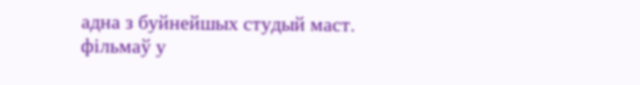адна з буйнейшых студый маст. фільмаў у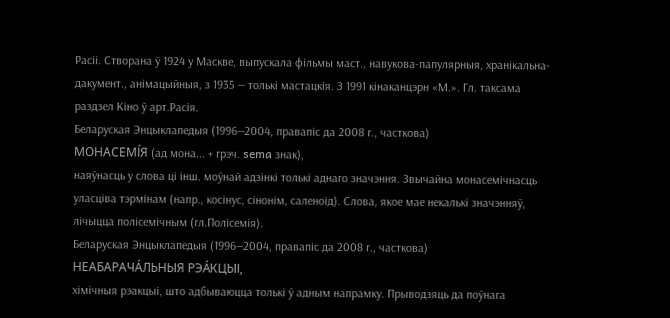Расіі. Створана ў 1924 у Маскве, выпускала фільмы маст., навукова-папулярныя, хранікальна-дакумент., анімацыйныя, з 1935 — толькі мастацкія. З 1991 кінаканцэрн «М.». Гл. таксама раздзел Кіно ў арт.Расія.
Беларуская Энцыклапедыя (1996—2004, правапіс да 2008 г., часткова)
МОНАСЕМІ́Я (ад мона... + грэч. sema знак),
наяўнасць у слова ці інш. моўнай адзінкі толькі аднаго значэння. Звычайна монасемічнасць уласціва тэрмінам (напр., косінус, сінонім, саленоід). Слова, якое мае некалькі значэнняў, лічыцца полісемічным (гл.Полісемія).
Беларуская Энцыклапедыя (1996—2004, правапіс да 2008 г., часткова)
НЕАБАРАЧА́ЛЬНЫЯ РЭА́КЦЫІ,
хімічныя рэакцыі, што адбываюцца толькі ў адным напрамку. Прыводзяць да поўнага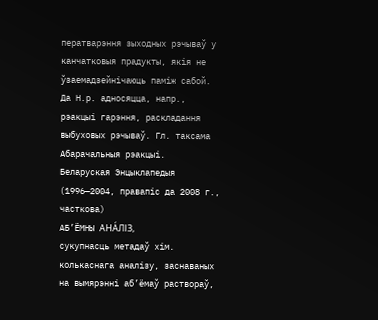ператварэння зыходных рэчываў у канчатковыя прадукты, якія не ўзаемадзейнічаюць паміж сабой. Да Н.р. адносяцца, напр., рэакцыі гарэння, раскладання выбуховых рэчываў. Гл. таксама Абарачальныя рэакцыі.
Беларуская Энцыклапедыя (1996—2004, правапіс да 2008 г., часткова)
АБ’ЁМНЫ АНА́ЛІЗ,
сукупнасць метадаў хім. колькаснага аналізу, заснаваных на вымярэнні аб’ёмаў раствораў,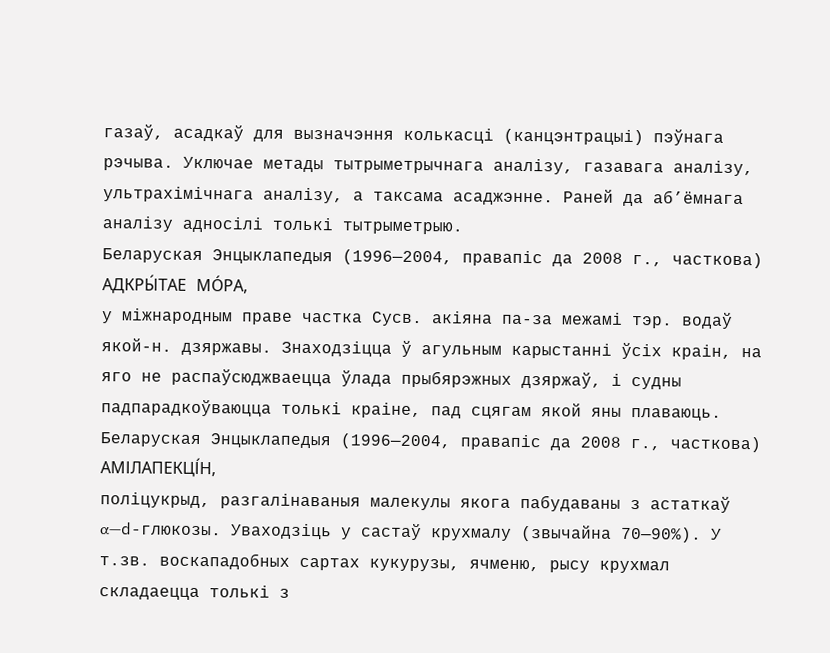газаў, асадкаў для вызначэння колькасці (канцэнтрацыі) пэўнага рэчыва. Уключае метады тытрыметрычнага аналізу, газавага аналізу, ультрахімічнага аналізу, а таксама асаджэнне. Раней да аб’ёмнага аналізу адносілі толькі тытрыметрыю.
Беларуская Энцыклапедыя (1996—2004, правапіс да 2008 г., часткова)
АДКРЫ́ТАЕ МО́РА,
у міжнародным праве частка Сусв. акіяна па-за межамі тэр. водаў якой-н. дзяржавы. Знаходзіцца ў агульным карыстанні ўсіх краін, на яго не распаўсюджваецца ўлада прыбярэжных дзяржаў, і судны падпарадкоўваюцца толькі краіне, пад сцягам якой яны плаваюць.
Беларуская Энцыклапедыя (1996—2004, правапіс да 2008 г., часткова)
АМІЛАПЕКЦІ́Н,
поліцукрыд, разгалінаваныя малекулы якога пабудаваны з астаткаў α—d-глюкозы. Уваходзіць у састаў крухмалу (звычайна 70—90%). У т.зв. воскападобных сартах кукурузы, ячменю, рысу крухмал складаецца толькі з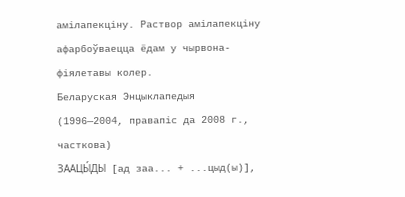амілапекціну. Раствор амілапекціну афарбоўваецца ёдам у чырвона-фіялетавы колер.
Беларуская Энцыклапедыя (1996—2004, правапіс да 2008 г., часткова)
ЗААЦЫ́ДЫ [ад заа... + ...цыд(ы)],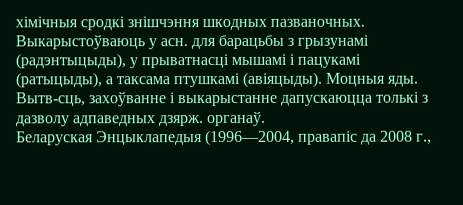хімічныя сродкі знішчэння шкодных пазваночных. Выкарыстоўваюць у асн. для барацьбы з грызунамі (радэнтыцыды), у прыватнасці мышамі і пацукамі (ратыцыды), а таксама птушкамі (авіяцыды). Моцныя яды. Вытв-сць, захоўванне і выкарыстанне дапускаюцца толькі з дазволу адпаведных дзярж. органаў.
Беларуская Энцыклапедыя (1996—2004, правапіс да 2008 г.,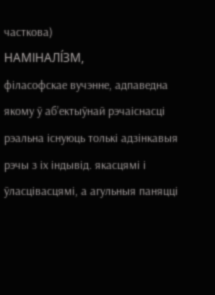часткова)
НАМІНАЛІ́ЗМ,
філасофскае вучэнне, адпаведна якому ў аб’ектыўнай рэчаіснасці рэальна існуюць толькі адзінкавыя рэчы з іх індывід. якасцямі і ўласцівасцямі, а агульныя паняцці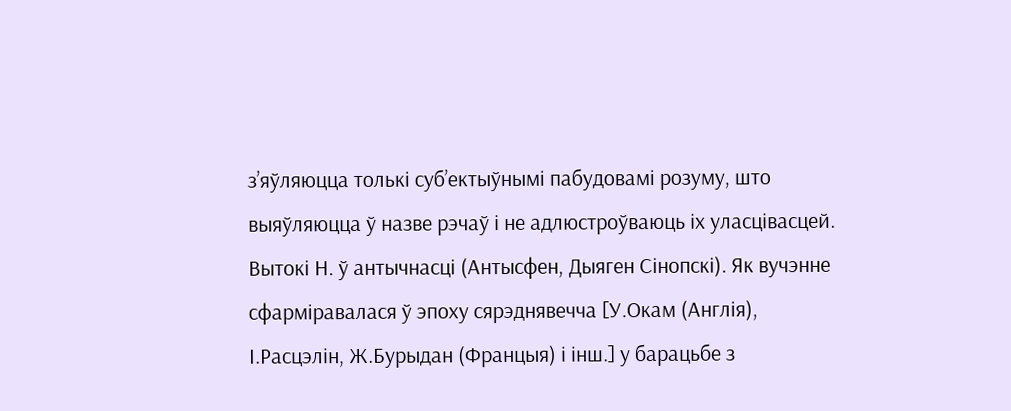з’яўляюцца толькі суб’ектыўнымі пабудовамі розуму, што выяўляюцца ў назве рэчаў і не адлюстроўваюць іх уласцівасцей.
Вытокі Н. ў антычнасці (Антысфен, Дыяген Сінопскі). Як вучэнне сфарміравалася ў эпоху сярэднявечча [У.Окам (Англія), І.Расцэлін, Ж.Бурыдан (Францыя) і інш.] у барацьбе з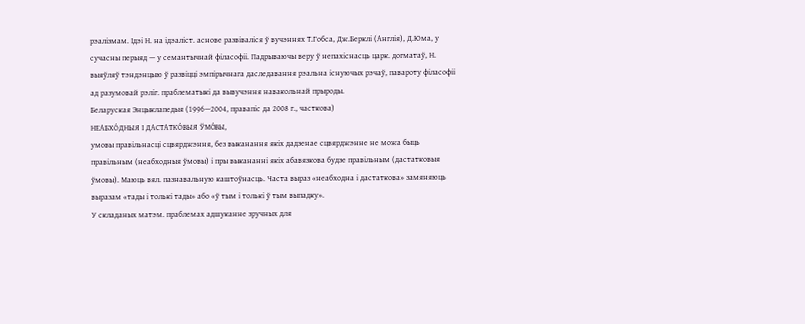рэалізмам. Ідэі Н. на ідэаліст. аснове развіваліся ў вучэннях Т.Гобса, Дж.Берклі (Англія), Д.Юма, у сучасны перыяд — у семантычнай філасофіі. Падрываючы веру ў непахіснасць царк. догматаў, Н. выяўляў тэндэнцыю ў развіцці эмпірычнага даследавання рэальна існуючых рэчаў, павароту філасофіі ад разумовай рэліг. праблематыкі да вывучэння навакольнай прыроды.
Беларуская Энцыклапедыя (1996—2004, правапіс да 2008 г., часткова)
НЕАБХО́ДНЫЯ І ДАСТАТКО́ВЫЯ ЎМО́ВЫ,
умовы правільнасці сцвярджэння, без выканання якіх дадзенае сцвярджэнне не можа быць правільным (неабходныя ўмовы) і пры выкананні якіх абавязкова будзе правільным (дастатковыя ўмовы). Маюць вял. пазнавальную каштоўнасць. Часта выраз «неабходна і дастаткова» замяняюць выразам «тады і толькі тады» або «ў тым і толькі ў тым выпадку».
У складаных матэм. праблемах адшуканне зручных для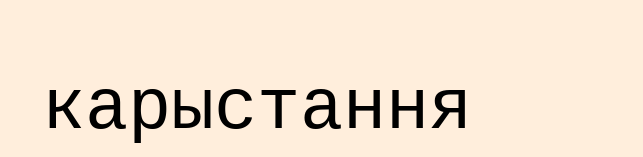карыстання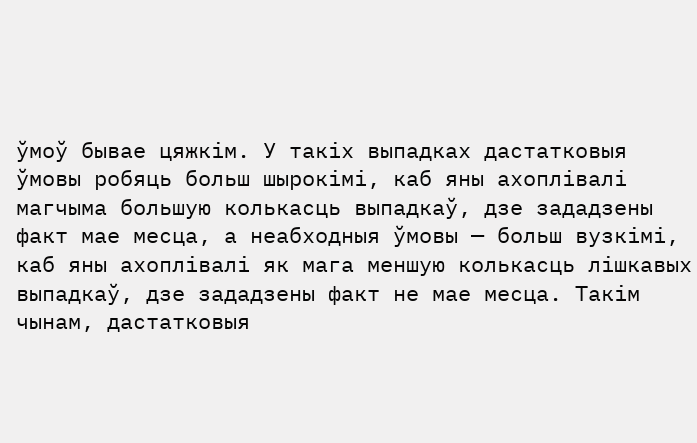ўмоў бывае цяжкім. У такіх выпадках дастатковыя ўмовы робяць больш шырокімі, каб яны ахоплівалі магчыма большую колькасць выпадкаў, дзе зададзены факт мае месца, а неабходныя ўмовы — больш вузкімі, каб яны ахоплівалі як мага меншую колькасць лішкавых выпадкаў, дзе зададзены факт не мае месца. Такім чынам, дастатковыя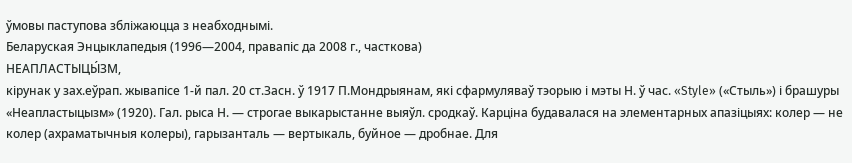ўмовы паступова збліжаюцца з неабходнымі.
Беларуская Энцыклапедыя (1996—2004, правапіс да 2008 г., часткова)
НЕАПЛАСТЫЦЫ́ЗМ,
кірунак у зах.еўрап. жывапісе 1-й пал. 20 ст.Засн. ў 1917 П.Мондрыянам, які сфармуляваў тэорыю і мэты Н. ў час. «Style» («Стыль») і брашуры «Неапластыцызм» (1920). Гал. рыса Н. — строгае выкарыстанне выяўл. сродкаў. Карціна будавалася на элементарных апазіцыях: колер — не колер (ахраматычныя колеры), гарызанталь — вертыкаль, буйное — дробнае. Для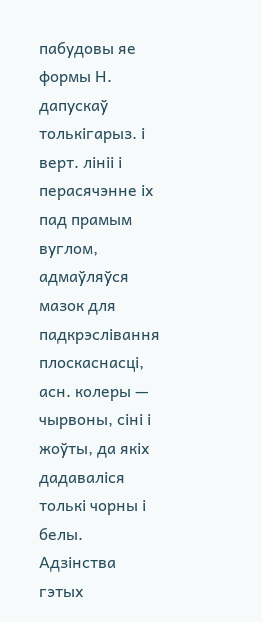пабудовы яе формы Н. дапускаў толькігарыз. і верт. лініі і перасячэнне іх пад прамым вуглом, адмаўляўся мазок для падкрэслівання плоскаснасці, асн. колеры — чырвоны, сіні і жоўты, да якіх дадаваліся толькі чорны і белы. Адзінства гэтых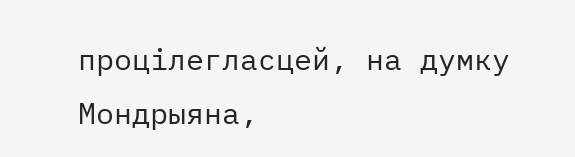процілегласцей, на думку Мондрыяна,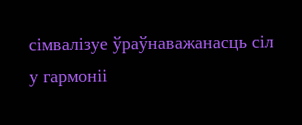сімвалізуе ўраўнаважанасць сіл у гармоніі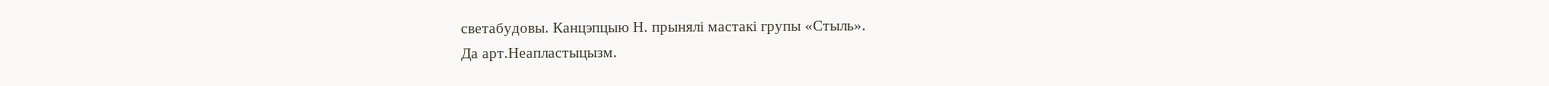светабудовы. Канцэпцыю Н. прынялі мастакі групы «Стыль».
Да арт.Неапластыцызм.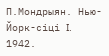П.Мондрыян. Нью-Йорк-сіці I. 1942.